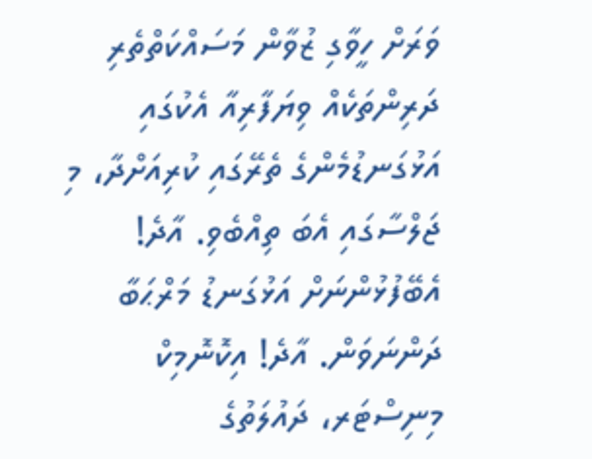ވަރަށް ހީވާގި ޒުވާން މަސައްކަތްތެރި ދަރިންތަކެއް ވިޔަފާރިއާ އެކުގައި އަޅުގަނޑުމެންގެ ތެރޭގައި ކުރިއަށްދާ، މި ޖަލްސާގައި އެބަ ތިއްބެވި. އާދެ! އެބޭފުޅުންނަށް އަޅުގަނޑު މަރްޙަބާ ދަންނަވަން. އާދެ! އިކޮނޮމިކް މިނިސްޓަރ، ދައުލަތުގެ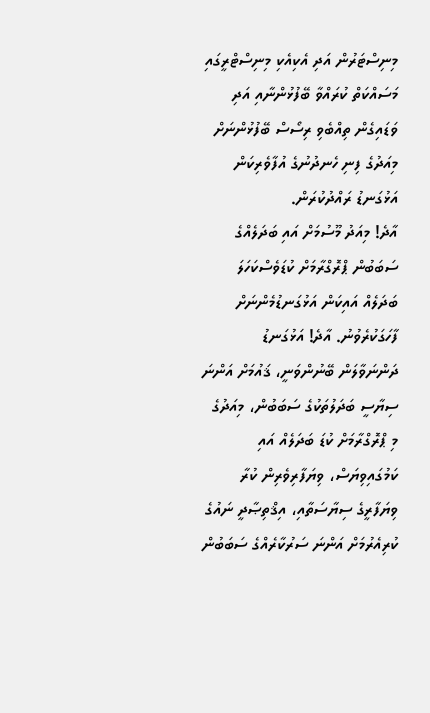މިނިސްޓަރުން އަދި އެކިއެކި މިނިސްޓްރީގައި މަސައްކަތް ކުރައްވާ ބޭފުޅުންނާއި އަދި ވަޑައިގެން ތިއްބެވި ރިސޯސް ބޭފުޅުންނަށް މިއަދުގެ ފިނި ހެނދުނުގެ އުފާވެރިކަން އަޅުގަނޑު ރައްދުކުރަން.
އާދެ! މިއަދު މޫސުމަށް އައި ބަދަލެއްގެ ސަބަބުން ޕްރޮގްރާމަށް ކުޑަވެސްކަހަލަ ބަދަލެއް އައިކަން އަޅުގަނޑުމެންނަށް ފާހަގަކުރެވުނު. އާދެ! އަޅުގަނޑު ދަންނަވާލަން ބޭނުންވަނީ، ޤައުމަށް އަންނަ ސިޔާސީ ބަދަލުތަކުގެ ސަބަބުން، މިއަދުގެ މި ޕްރޮގްރާމަށް ކުޑަ ބަދަލެއް އައި ކަމުގައިވިޔަސް، ވިޔަފާރިވެރިން ކުރާ ވިޔަފާރީގެ ސިޔާސަތާއި، އިޤްތިޞާދީ ނައުގެ ކުރިއެރުމަށް އަންނަ ސަރުކާރެއްގެ ސަބަބުން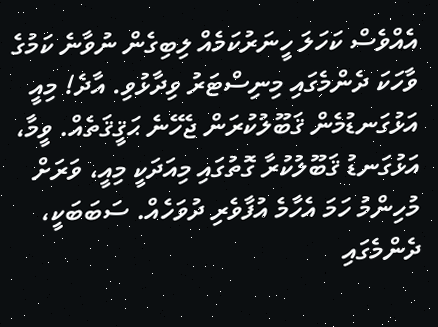އެއްވެސް ކަހަލަ ހީނަރުކަމެއް ލިބިގެން ނުވާނެ ކަމުގެ ވާހަކަ ދެންމެގައި މިނިސްޓަރު ވިދާޅުވި. އާދެ! މިއީ އަޅުގަނޑުމެން ޤަބޫލުކުރަން ޖެހޭނެ ޙަޤީޤަތެއް. ވީމާ، އަޅުގަނޑު ޤަބޫލުކުރާ ގޮތުގައި މިއަދަކީ މިއީ، ވަރަށް މުހިންމު ހަމަ އެހާމެ އުފާވެރި ދުވަހެއް. ސަބަބަކީ، ދެންމެގައި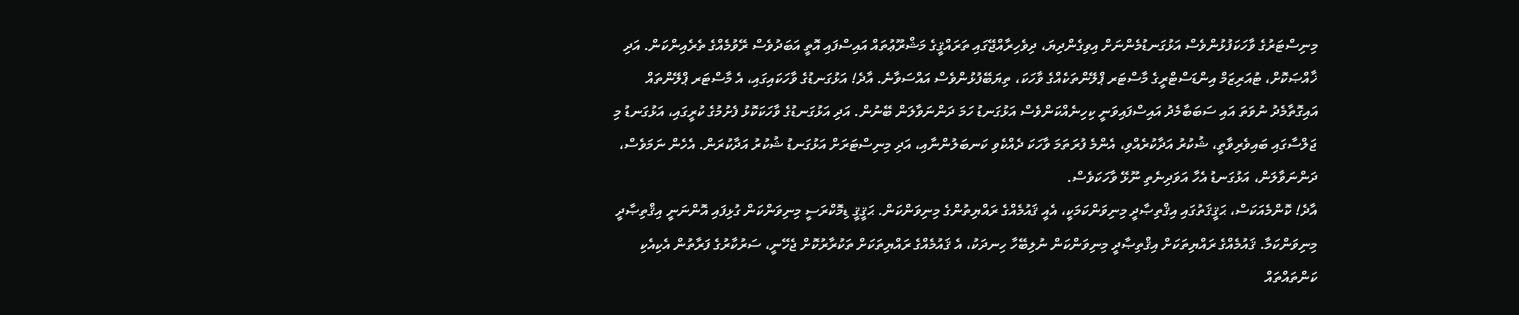މިނިސްޓަރުގެ ވާހަކަފުޅުންވެސް އަޅުގަނޑުމެންނަށް އިވިގެންދިޔަ، ދިވެހިރާއްޖޭގައި ތަރައްޤީގެ މަޝްރޫޢުތައް އައިސްފައި އޮތީ އަބަދުވެސް ރޭވުމެއްގެ ތެރެއިންކަން. އަދި ޚާއްޞަކޮށް، ޓުއަރިޒަމް އިންޑަސްޓްރީގެ މާސްޓަރ ޕްލޭންތަކެއްގެ ވާހަކަ، ތިޔަބޭފުޅުންވެސް އައްސަވާނެ. އާދެ! އަޅުގަނޑުގެ ވާހަކައިގައި، އެ މާސްޓަރ ޕްލޭންތައް އައިގޮތާމެދު ނުވަތަ އައި ސަބަބާމެދު އައިސްފައިވަނީ ކިހިނެއްކަންވެސް އަޅުގަނޑު ހަމަ ދަންނަވާލަން ބޭނުން. އަދި އަޅުގަނޑުގެ ވާހަކަކޮޅު ފެށުމުގެ ކުރީގައި، އަޅުގަނޑު މި ޖަލްސާގައި ބައިވެރިވާތީ، ޝުކުރު އަދާކުރެއްވި، އެންމެ ފުރަތަމަ ވާހަކަ ދެއްކެވި ކަނބަލުންނާއި، އަދި މިނިސްޓަރަށް އަޅުގަނޑު ޝުކުރު އަދާކުރަން. އެހެން ނަމަވެސް، ދަންނަވާލަން، އަޅުގަނޑު އެހާ އަވަދިނެތި ނޫޅޭ ވާހަކަވެސް.
އާދެ! ކޮންމެއަކަސް، ޙަޤީޤަތުގައި އިޤްތިޞާދީ މިނިވަންކަމަކީ، އެއީ ޤައުމެއްގެ ރައްޔިތުންގެ މިނިވަންކަން. ޙަޤީޤީ ޑިމޮކްރަސީ މިނިވަންކަން ގުޅިފައި އޮންނަނީ އިޤްތިޞާދީ މިނިވަންކަމާ. ޤައުމެއްގެ ރައްޔިތަކަށް އިޤްތިޞާދީ މިނިވަންކަން ނުލިބޭހާ ހިނދަކު، އެ ޤައުމެއްގެ ރައްޔިތަކަށް ތަކުރާރުކޮށް ޖެހޭނީ، ސަރުކާރުގެ ފަރާތުން އެކިއެކި ކަންތައްތައް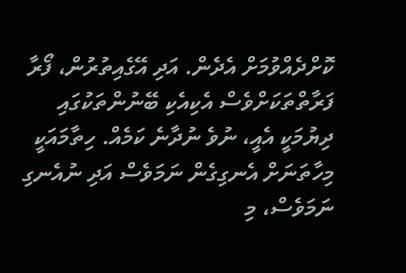ކޮށްދެއްވުމަށް އެދެން. އަދި އޭގެއިތުރުން، ފޯރާ ފަރާތްތަކަށްވެސް އެކިއެކި ބޭނުންތަކުގައި ދިޔުމަކީ އެއީ، ނުވެ ނުދާނެ ކަމެއް. ހިތާމައަކީ މިހާތަނަށް އެނގިގެން ނަމަވެސް އަދި ނުއެނގި ނަމަވެސް، މި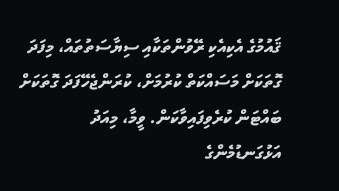ޤައުމުގެ އެކިއެކި ރޭވުންތަކާއި ސިޔާސަތުތައް، މިފަދަ ގޮތަކަށް މަސައްކަތް ކުރުމަށް، ކުރަންޖެހޭފަދަ ގޮތަކަށް ބައްޓަން ކުރެވިފައިވާކަން. ވީމާ، މިއަދު އަޅުގަނޑުމެންގެ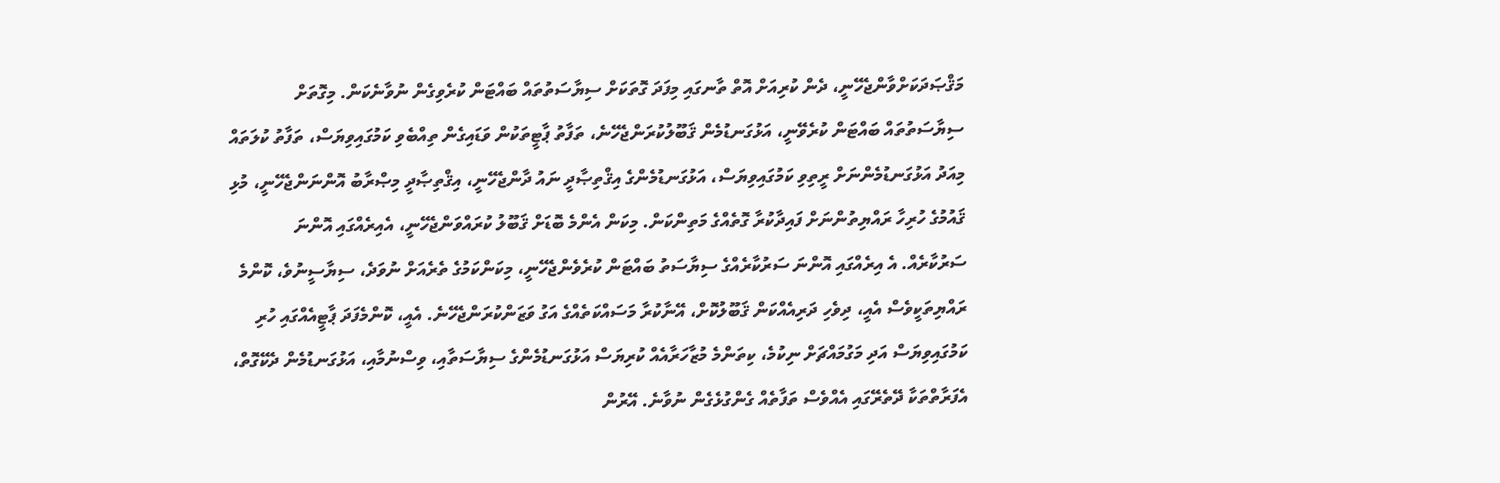މަޤްޞަދަކަށްވާންޖެހޭނީ، ދެން ކުރިއަށް އޮތް ތާނގައި މިފަދަ ގޮތަކަށް ސިޔާސަތުތައް ބައްޓަން ކުރެވިގެން ނުވާނެކަން. މިގޮތަށް ސިޔާސަތުތައް ބައްޓަން ކުރެވޭނީ، އަޅުގަނޑުމެން ޤަބޫލުކުރަންޖެހޭނެ، ތަފާތު ޕާޓީތަކުން ވަޑައިގެން ތިއްބެވި ކަމުގައިވިޔަސް، ތަފާތު ކުލަތައް މިއަދު އަޅުގަނޑުމެންނަށް ރީތިވި ކަމުގައިވިޔަސް، އަޅުގަނޑުމެންގެ އިޤްތިޞާދީ ނައު ދާންޖެހޭނީ، އިޤްތިޞާދީ މިޞްރާބު އޮންނަންޖެހޭނީ، މުޅި ޤައުމުގެ ހުރިހާ ރައްޔިތުންނަށް ފައިދާކުރާ ގޮތެއްގެ މަތިންކަން. މިކަން އެންމެ ބޮޑަށް ޤަބޫލު ކުރައްވަންޖެހޭނީ، އެއިރެއްގައި އޮންނަ ސަރުކާރެއް. އެ އިރެއްގައި އޮންނަ ސަރުކާރެއްގެ ސިޔާސަތު ބައްޓަން ކުރެވެންޖެހޭނީ، މިކަންކަމުގެ ތެރެއަށް ނުވަދެ، ސިޔާސީނުވެ، ކޮންމެ ރައްޔިތަކީވެސް އެއީ، ދިވެހި ދަރިއެއްކަން ޤަބޫލުކޮށް، އޭނާކުރާ މަސައްކަތެއްގެ އަގު ވަޒަންކުރަންޖެހޭނެ. އެއީ، ކޮންމެފަދަ ޕާޓީއެއްގައި ހުރި ކަމުގައިވިޔަސް އަދި މަގުމައްޗަށް ނިކުމެ، ކިތަންމެ މުޒާހަރާއެއް ކުރިޔަސް އަޅުގަނޑުމެންގެ ސިޔާސަތާއި، ވިސްނުމާއި، އަޅުގަނޑުމެން ދެކޭގޮތް، އެފަރާތްތަކާ ދޭތެރޭގައި އެއްވެސް ތަފާތެއް ގެންގުޅެގެން ނުވާނެ. އޭރުން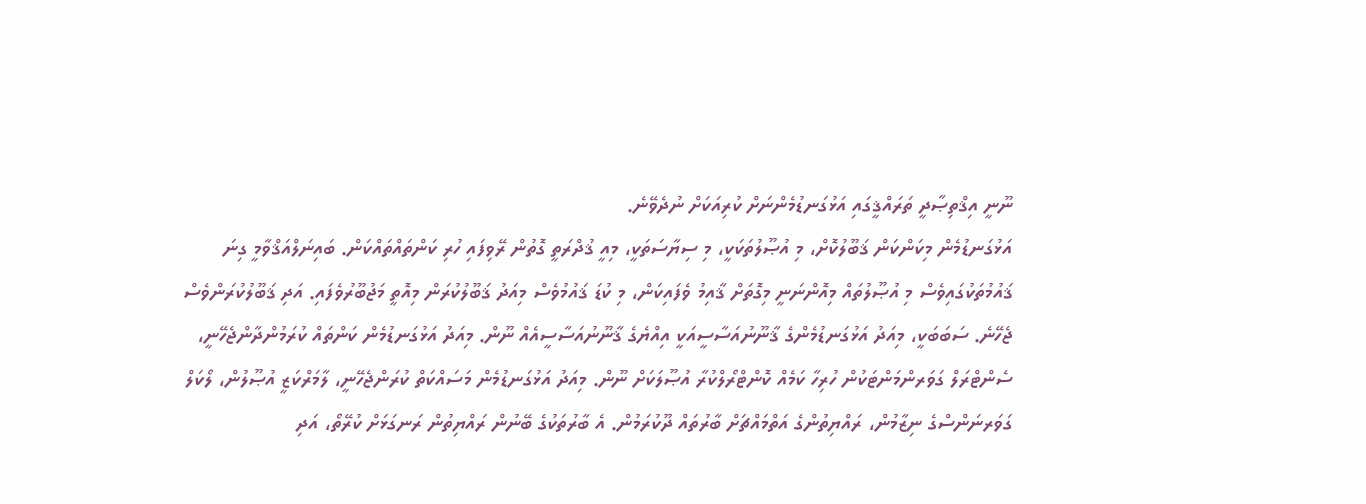ނޫނީ އިޤްތިޞާދީ ތަރައްޤީގައި އަޅުގަނޑުމެންނަށް ކުރިއަކަށް ނުދެވޭނެ.
އަޅުގަނޑުމެން މިކަންކަން ޤަބޫލުކޮށް، މި އުޞޫލުތަކަކީ، މި ސިޔާސަތަކީ، މިއީ ޤުދްރަތީ ގޮތުން ރޭވިފައި ހުރި ކަންތައްތައްކަން. ބައިނަލްއަޤްވާމީ ގިނަ ޤައުމުތަކުގައިވެސް މި އުޞޫލުތައް މިއޮންނަނީ މިގޮތަށް ޤާއިމު ވެފައިކަން، މި ކުޑަ ޤައުމުވެސް މިއަދު ޤަބޫލުކުރަން މިއޮތީ މަޖުބޫރުވެފައި. އަދި ޤަބޫލުކުރަންވެސް ޖެހޭނެ. ސަބަބަކީ، މިއަދު އަޅުގަނޑުމެންގެ ޤާނޫނުއަސާސީއަކީ އިއްޔެގެ ޤާނޫނުއަސާސީއެއް ނޫން. މިއަދު އަޅުގަނޑުމެން ކަންތައް ކުރަމުންދާންޖެހޭނީ، ސެންޓްރަލް ގަވަރންމަންޓަކުން ހުރިހާ ކަމެއް ކޮންޓްރޯލްކުރާ އުޞޫލަކަށް ނޫން. މިއަދު އަޅުގަނޑުމެން މަސައްކަތް ކުރަންޖެހޭނީ، ލާމަރްކަޒީ އުޞޫލުން، ލޯކަލް ގަވަރނަންސްގެ ނިޒާމުން، ރައްޔިތުންގެ އަތްމައްޗަށް ބާރުތައް ދޫކުރަމުން. އެ ބާރުތަކުގެ ބޭނުން ރައްޔިތުން ރަނގަޅަށް ކުރޭތޯ، އަދި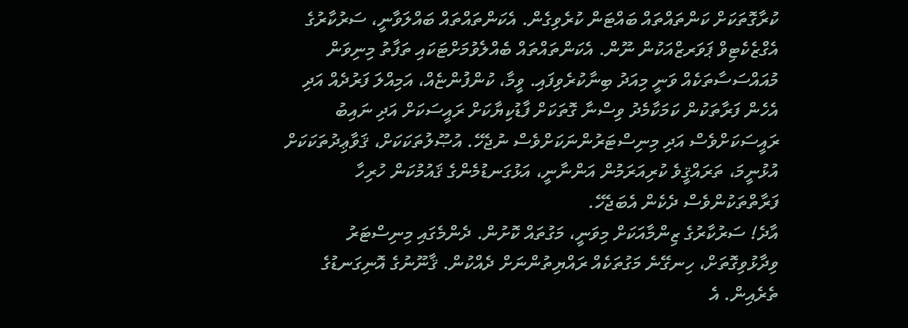ކުރާގޮތަކަށް ކަންތައްތައް ބައްޓަން ކުރެވިގެން. އެކަންތައްތައް ބައްލަވާނީ، ސަރުކާރުގެ އެގްޒެކެޓިވް ޕަވަރޒްއަކުން ނޫން. އެކަންތައްތައް ބެއްލެވުމަށްޓަކައި ތަފާތު މިނިވަން މުއައްސަސާތަކެއް ވަނީ މިއަދު ބިނާކުރެވިފައި. ވީމާ، ކުންފުންޏެއް، އަމިއްލަ ފަރުދެއް އަދި އެހެން ފަރާތަކުން ކަމަކާމެދު ވިސްނާ ގޮތަކަށް ފާޑުކިޔާކަށް ރައީސަކަށް އަދި ނައިބު ރައީސަކަށްވެސް އަދި މިނިސްޓަރުންނަކަށްވެސް ނުޖެހޭ. އުޞޫލުތަކަކަށް، ޤަވާޢިދުތަކަކަށް އުޅުނީމަ، ތަރައްޤީވެ ކުރިއަރަމުން އަންނާނީ، އަޅުގަނޑުމެންގެ ޤައުމުކަން ހުރިހާ ފަރާތްތަކުންވެސް ދެކެން އެބަޖެހޭ.
އާދެ! ސަރުކާރުގެ ޒިންމާއަކަށް މިވަނީ، މަގުތައް ކޮށުން. ދެންމެގައި މިނިސްޓަރު ވިދާޅުވިގޮތަށް، ހިނގޭނެ މަގުތަކެއް ރައްޔިތުންނަށް ދެއްކުން. ޤާނޫނުގެ އޮނިގަނޑުގެ ތެރެއިން. އެ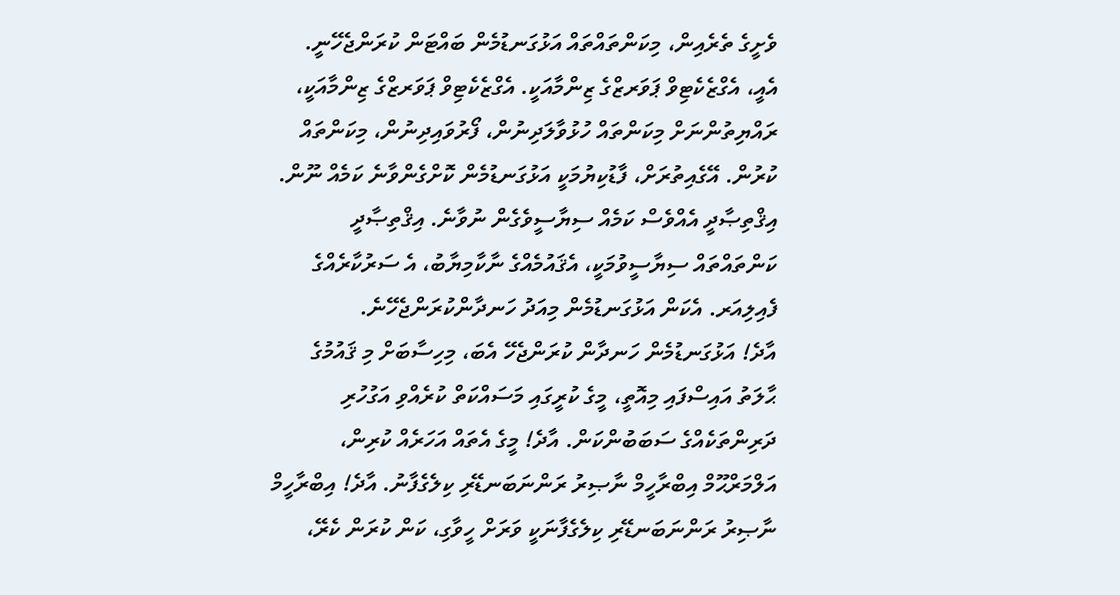ވެށީގެ ތެރެއިން، މިކަންތައްތައް އަޅުގަނޑުމެން ބައްޓަން ކުރަންޖެހޭނީ. އެއީ، އެގްޒެކެޓިވް ޕަވަރޒްގެ ޒިންމާއަކީ. އެގްޒެކެޓިވް ޕަވަރޒްގެ ޒިންމާއަކީ، ރައްޔިތުންނަށް މިކަންތައް ހުޅުވާލަދިނުން، ފޯރުވައިދިނުން، މިކަންތައް ކުރުން. އޭގެއިތުރަށް، ފާޑުކިޔުމަކީ އަޅުގަނޑުމެން ކޮށްގެންވާނެ ކަމެއް ނޫން. އިޤްތިޞާދީ އެއްވެސް ކަމެއް ސިޔާސީވެގެން ނުވާނެ. އިޤްތިޞާދީ ކަންތައްތައް ސިޔާސީވުމަކީ، އެޤައުމެއްގެ ނާކާމިޔާބު، އެ ސަރުކާރެއްގެ ފެއިލިއަރ. އެކަން އަޅުގަނޑުމެން މިއަދު ހަނދާންކުރަންޖެހޭނެ.
އާދެ! އަޅުގަނޑުމެން ހަނދާން ކުރަންޖެހޭ އެބަ، މިހިސާބަށް މި ޤައުމުގެ ޙާލަތު އައިސްފައި މިއޮތީ، މީގެ ކުރީގައި މަސައްކަތް ކުރެއްވި އަގުހުރި ދަރިންތަކެއްގެ ސަބަބުންކަން. އާދެ! މީގެ އެތައް އަހަރެއް ކުރިން، އަލްމަރްޙޫމް އިބްރާހީމް ނާޞިރު ރަންނަބަނޑޭރި ކިލެގެފާނު. އާދެ! އިބްރާހީމް ނާޞިރު ރަންނަބަނޑޭރި ކިލެގެފާނަކީ ވަރަށް ހީވާގި، ކަން ކުރަން ކެރޭ،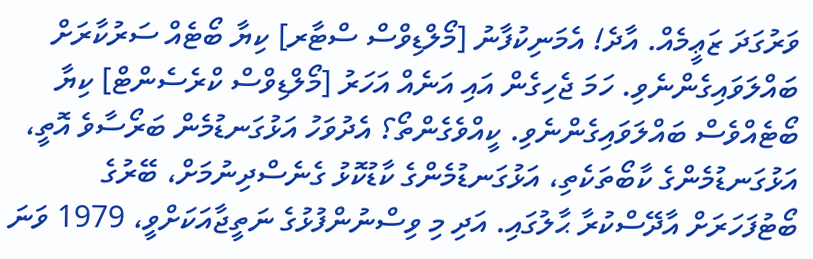ވަރުގަދަ ޒަޢީމެއް. އާދެ! އެމަނިކުފާނު [މޯލްޑިވްސް ސްޓާރ] ކިޔާ ބޯޓެއް ސަރުކާރަށް ބައްލަވައިގެންނެވި. ހަމަ ޖެހިގެން އައި އަނެއް އަހަރު [މޯލްޑިވްސް ކްރެސެންޓް] ކިޔާ ބޯޓެއްވެސް ބައްލަވައިގެންނެވި. ކީއްވެގެންތޯ؟ އެދުވަހު އަޅުގަނޑުމެން ބަރޯސާވެ އޮތީ، އަޅުގަނޑުމެންގެ ކާބޯތަކެތި، އަޅުގަނޑުމެންގެ ކާޑުކޮޅު ގެނެސްދިނުމަށް، ބޭރުގެ ބޯޓުފަހަރަށް އާދޭސްކުރާ ޙާލުގައި. އަދި މި ވިސްނުންފުޅުގެ ނަތީޖާއަކަށްވީ، 1979 ވަނަ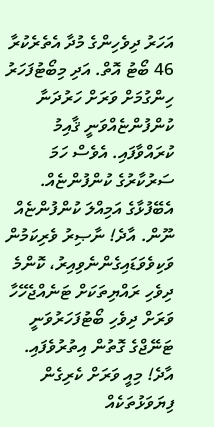އަހަރު ދިވެހިންގެ މުދާ އެތެރެކުރާ 46 ބޯޓު އޮތް. އަދި މިބޯޓުފަހަރު ހިންގުމަށް ވަރަށް ހަރުދަނާ ކުންފުންޏެއްވަނީ ޤާއިމު ކުރައްވާފައި. އެވެސް ހަމަ ސަރުކާރުގެ ކުންފުންޏެއް. އެބޭފުޅާގެ އަމިއްލަ ކުންފުންޏެއް ނޫން. އާދެ! ނާޞިރު ވެރިކަމުން ވަކިވެވަޑައިގެންނެވިއިރު، ކޮންމެ ދިވެހި ރައްޔިތަކަށް ޓަނެއްޖެހޭހާ ވަރަށް ދިވެހި ބޯޓުފަހަރުވަނީ ޓަނޭޖްގެ ގޮތުން އިތުރުވެފައި. އާދެ! މިއީ ވަރަށް ކެރިގެން ފިޔަވަޅުތަކެއް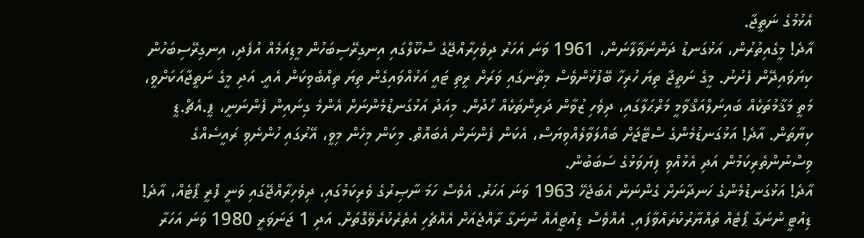އެޅުމުގެ ނަތީޖާ.
އާދެ! މީގެއިތުރުން، އަޅުގަނޑު ދަންނަވާލާނަން، 1961 ވަނަ އަހަރު ދިވެހިރާއްޖޭގެ ސްކޫލްގައި އިނގިރޭސިބަހުން މީޑިއަމެއް އުފެދި، އިނގިރޭސިބަހުން ކިޔަވައިދޭން ފެށުނު. މީގެ ނަތީޖާ ތިޔަ ހުރިހާ ބޭފުޅުންވެސް މިތާނގައި ވަރަށް ރީތި ޓައީ އަޅުއްވައިގެން ތިޔަ ތިއްބެވިކަން އެއީ. އަދި މީގެ ނަތީޖާއަކަށްވީ، މަތީ މަޤާމުތަކެއް ބައިނަލްއަޤްވާމީ މަރްޙަލާގައި، ދިވެހި ޒުވާން ދަރިންތަކެއް ހޯދުން. މިއަދު އަޅުގަނޑުމެންނަށް އެންމެ ގިނައިން ފެންނަނީ، ޕީ.އެޗް.ޑީ ކިޔާތަން. އާދެ! އަޅުގަނޑުމެންގެ ސްޓޭޖަށް ބައްލަވާލެއްވިޔަސް، އެކަން ފެންނަން އެބައޮތް. މިކަން މިހެން މިވީ، އޭރުގައި ހުންނެވި ރައީސެއްގެ ވިސްނުންތެރިކަމުން އަދި އެޅުއްވި ފިޔަވަޅުގެ ސަބަބުން.
އާދެ! އަޅުގަނޑުމެންގެ ހަނދާނަށް ގެންނަން އެބަޖެހޭ 1963 ވަނަ އަހަރު. އެވެސް ހަމަ ނާޞިރުގެ ވެރިކަމުގައި، ދިވެހިރާއްޖޭގައި ވަނީ ފްރީ ޕޯޓެއް، އާދެ! ޑިއުޓީ ނުނަގާ ޕޯޓެއް ތައްޔާރުކުރައްވާފައި. އެއްވެސް ޑިއުޓީއެއް ނުނަގާ ރާއްޖެއަށް އެއްޗެހި އެތެރެކުރެވޭގޮތަށް. އަދި 1 ޖަނަވަރީ 1980 ވަނަ އަހަރާ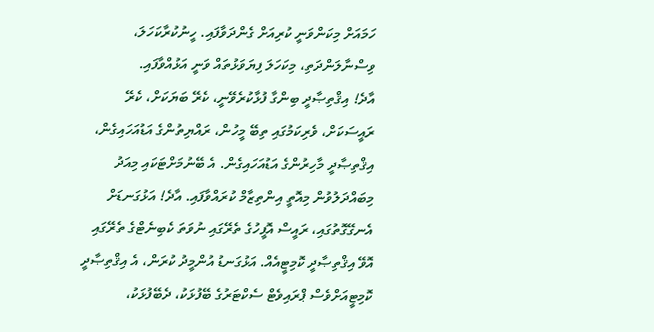ހަމައަށް މިކަންވަނީ ކުރިއަށް ގެންދަވާފައި. ހީނުކުރާކަހަލަ، ވިސްނާލަންދަތި، މިކަހަލަ ފިޔަވަޅުތައް ވަނީ އަޅުއްވާފައި.
އާދެ! އިޤްތިޞާދީ ބިންގާ ފުޅާކުރެވޭނީ، ކެރޭ ބަޔަކަށް، ކެރޭ ރައީސަކަށް، ވެރިކަމުގައި ތިބޭ މީހުން، ރައްޔިތުންގެ އަޑުއަހައިގެން، އިޤްތިޞާދީ މާހިރުންގެ އަޑުއަހައިގެން. އެ ބޭނުމަށްޓަކައި މިއަދު މިބައްދަލުވުން މިއޮތީ އިންތިޒާމް ކުރައްވާފައި. އާދެ! އަޅުގަނޑަށް އެނގޭގޮތުގައި، ރައީސް އޮފީހުގެ ތެރޭގައި ނުވަތަ ކެބިނެޓްގެ ތެރޭގައި އޮވޭ އިޤްތިޞާދީ ކޮމިޓީއެއް. އަޅުގަނޑު އުންމީދު ކުރަން، އެ އިޤްތިޞާދީ ކޮމިޓީއަށްވެސް ޕްރައިވެޓް ސެކްޓަރުގެ ބޭފުޅަކު، ދެބޭފުޅަކު،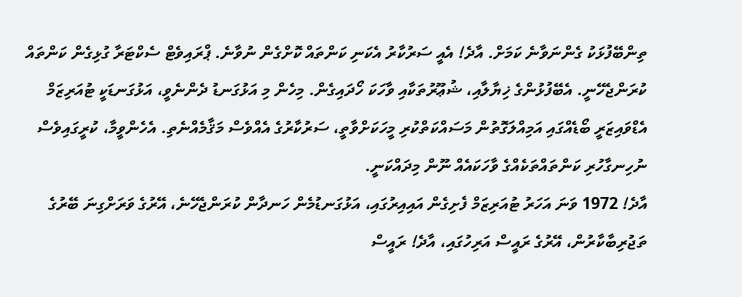ތިންބޭފުޅަކު ގެންނަވާނެ ކަމަށް. އާދެ! އެއީ ސަރުކާރު އެކަނި ކަންތައް ކޮށްގެން ނުވާނެ. ޕްރައިވެޓް ސެކްޓަރާ ގުޅިގެން ކަންތައް ކުރަންޖެހޭނީ. އެބޭފުޅުންގެ ޚިޔާލާއި، ޝުޢޫރުތަކާއި ވާހަކަ ހޯދައިގެން. މިހެން މި އަޅުގަނޑު ދެންނެވީ، އަޅުގަނޑަކީ ޓުއަރިޒަމް އެޑްވައިޒަރީ ބޯޑެއްގައި އަމިއްލަގޮތުން މަސައްކަތްކުރި މީހަކަށްވާތީ، ސަރުކާރުގެ އެއްވެސް މަޤާމެއްނެތި. އެހެންވީމާ، ކުރީގައިވެސް ނުހިނގާހުރި ކަންތައްތަކެއްގެ ވާހަކައެއް ނޫން މިދައްކަނީ.
އާދެ! 1972 ވަނަ އަހަރު ޓުއަރިޒަމް ފެށިގެން އައިއިރުގައި، އަޅުގަނޑުމެން ހަނދާން ކުރަންޖެހޭނެ، އޭރުގެ ވަރަށްގިނަ ބޭރުގެ ތަޖުރިބާކާރުން، އޭރުގެ ރައީސް އަރިހުގައި، އާދެ! ރައީސް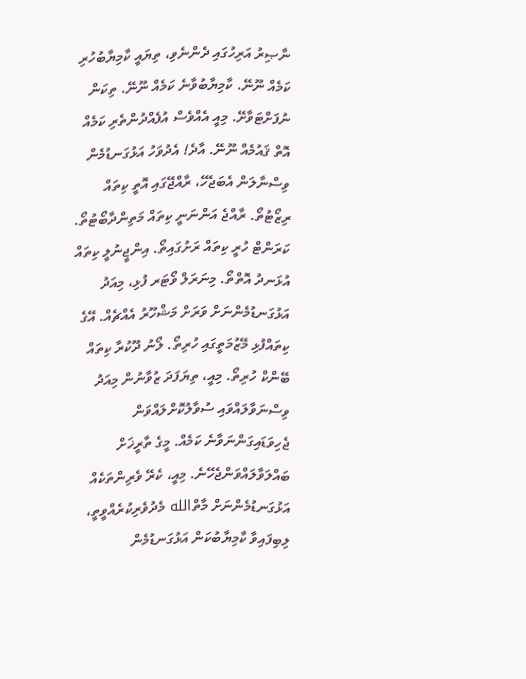ނާޞިރު އަރިހުގައި ދެންނެވި، ތިޔައީ ކާމިޔާބުހުރި ކަމެއް ނޫނޭ. ކާމިޔާބުވާނެ ކަމެއް ނޫނޭ. ތިކަން ނުފަށްޓަވާށޭ. މިއީ އެއްވެސް އުފެއްދުންތެރި ކަމެއް އޮތް ޤައުމެއް ނޫނޭ. އާދެ! އެދުވަހު އަޅުގަނޑުމެން ވިސްނާލަން އެބަޖެހޭ، ރާއްޖޭގައި އޮތީ ކިތައް ރިޒޯޓުތޯ. ރާއްޖެ އަންނަނީ ކިތައް މަތިންދާބޯޓުތޯ. ކަރަންޓް ހުރީ ކިތައް ރަށުގައިތޯ. އިންޖީނުލީ ކިތައް އުޅަނދު އޮތްތޯ. މިނަރަލް ވޯޓަރ ފުޅި، މިއަދު އަޅުގަނޑުމެންނަށް ވަރަށް މަޝްހޫރު އެއްޗެއް. އޭގެ ކިތައްފުޅި މޭޒުމަތީގައި ހުރިތޯ. ލޯނު ދޫކުރާ ކިތައް ބޭންކް ހުރިތޯ. މިއީ، ތިޔަފަދަ ޒުވާނުން މިއަދު ވިސްނަވާލައްވައި ސުވާލުކޮށްލައްވަން ޖެހިވަޑައިގަންނަވާނެ ކަމެއް. މީގެ ތާރީޚަށް ބައްލަވާލައްވަންޖެހޭނެ. މިއީ، ކެރޭ ވެރިންތަކެއް އަޅުގަނޑުމެންނަށް މާތްالله މެދުވެރިކުރެއްވީތީ، ލިބިފައިވާ ކާމިޔާބުކަން އަޅުގަނޑުމެން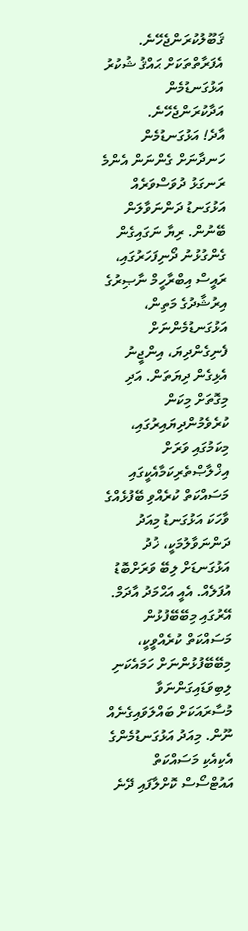ޤަބޫލުކުރަންޖެހޭނެ. އެފަރާތްތަކަށް ޙައްޤު ޝުކުރު އަޅުގަނޑުމެން އަދާކުރަންޖެހޭނެ.
އާދެ! އަޅުގަނޑުމެން ހަނދާނަށް ގެންނަން އެންމެ ރަނގަޅު ދުވަސްވަރެއް އަޅުގަނޑު ދަންނަވާލަން ބޭނުން. ރިޔާ ނަގައިގެން ގެންގުޅުނު ދޯނިފަހަރުގައި، ރައީސް އިބްރާހީމް ނާޞިރުގެ އިރުޝާދުގެ މަތިން، އަޅުގަނޑުމެންނަށް ފެނިގެންދިޔަ، އިންޖީނު އެޅިގެން ދިޔަތަން. އަދި މިގޮތަށް މިކަން ކުރެވެމުންދިޔައިރުގައި، މިކަމުގައި ވަރަށް އިޚްލާޞްތެރިކަމާއެކީގައި މަސައްކަތް ކުރެއްވި ބޭފުޅެއްގެ ވާހަކަ އަޅުގަނޑު މިއަދު ދަންނަވާލުމަކީ، ޚުދު އަޅުގަނޑަށް ލިބޭ ވަރަށްބޮޑު އުފަލެއް. އެއީ އަޙްމަދު އާދަމް. އޭރުގައި މިބޭބޭފުޅުން މަސައްކަތް ކުރެއްވީކީ، މިބޭބޭފުޅުންނަށް ހަމައެކަނި ލިބިވަޑައިގަންނަވާ މުސާރައަކަށް ބައްލަވައިގެނެއް ނޫން. މިއަދު އަޅުގަނޑުމެންގެ އެކިއެކި މަސައްކަތް އައުޓްސޯސް ކޮށްލާފައި ދޭނެ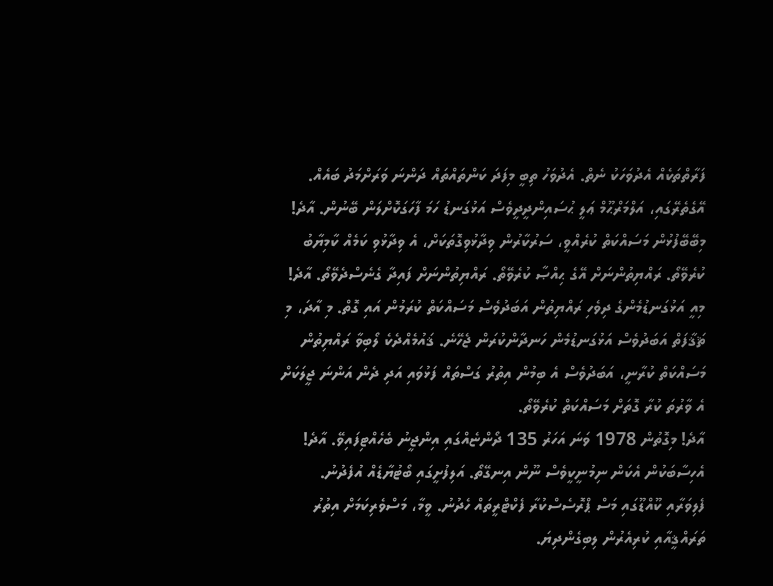ފަރާތްތަކެއް އެދުވަހަކު ނެތް. އެދުވަހު ތިބީ މިފަދަ ކަންތައްތައް ދަންނަ ވަރަށްމަދު ބައެއް. އޭގެތެރޭގައި، އަލްމަރްޙޫމް ޢަލީ ޙުސައިންދީދީވެސް އަޅުގަނޑު ހަމަ ފާހަގަކޮށްލަން ބޭނުން. އާދެ! މިބޭބޭފުޅުން މަސައްކަތް ކުރެއްވީ، ސަރުކާރުން ވިދާޅުވިގޮތަކަށް، އެ ވިދާޅުވި ކަމެއް ކާމިޔާބު ކުރެވޭތޯ. ރައްޔިތުންނަށް އޭގެ ޙިއްޞާ ކުރެވޭތޯ. ރައްޔިތުންނަށް ފައިދާ ގެނެސްދެވޭތޯ. އާދެ! މިއީ އަޅުގަނޑުމެންގެ ދިވެހި ރައްޔިތުން އަބަދުވެސް މަސައްކަތް ކުރަމުން އައި ގޮތް. މި އާދަ، މި ޘަޤާފަތް އަބަދުވެސް އަޅުގަނޑުމެން ހަނދާންކުރަން ޖެހޭނެ. ޤައުމެއްދެކެ ލޯބިވާ ރައްޔިތުން މަސައްކަތް ކުރާނީ، އަބަދުވެސް އެ ބިމުން އިތުރު ގަސްތައް ފަޅުވައި އަދި ދެން އަންނަ ޖީލަކަށް އެ ވާރުތަ ކުރާ ގޮތަށް މަސައްކަތް ކުރެވޭތޯ.
އާދެ! މިގޮތުން 1978 ވަނަ އަހަރު 135 ދޯންޏެއްގައި އިންޖީނު ބެހެއްޓިފައިވޭ. އާދެ! އެހިސާބަކުން އެކަން ނިމުނީކީވެސް ނޫން އިނގޭތޯ. އަލިފުށީގައި ބޯޓުޔާޑެއް އުފެދުނު. ފެލިވަރާއި ކޫއްޑޫގައި މަސް ޕްރޮސެސްކުރާ ފެކްޓްރީތައް ހެދުނު. ވީމާ، މަސްވެރިކަމަށް އިތުރު ތަރައްޤީއާއި ކުރިއެރުން ލިބިގެންދިޔަ.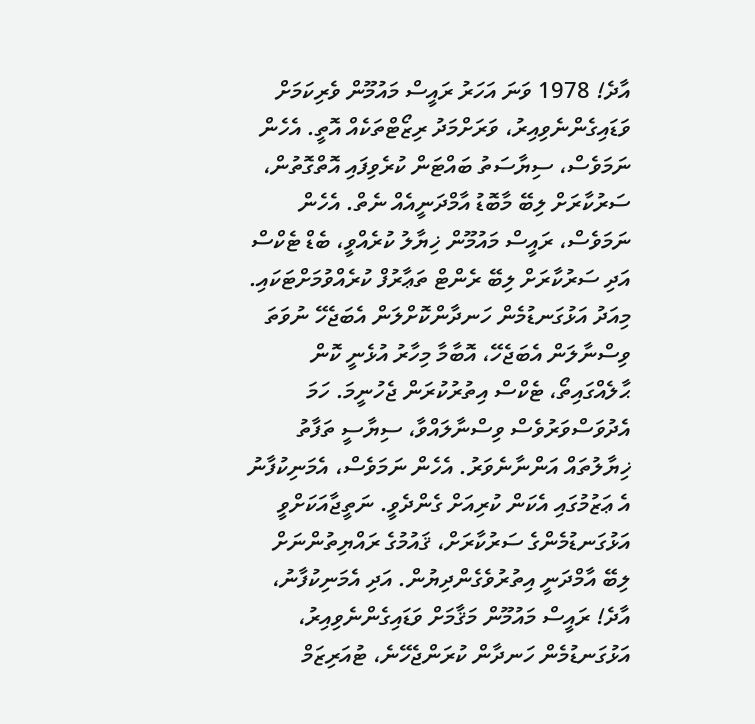އާދެ! 1978 ވަނަ އަހަރު ރައީސް މައުމޫން ވެރިކަމަށް ވަޑައިގެންނެވިއިރު، ވަރަށްމަދު ރިޒޯޓްތަކެއް އޮތީ. އެހެން ނަމަވެސް، ސިޔާސަތު ބައްޓަން ކުރެވިފައި އޮތްގޮތުން، ސަރުކާރަށް ލިބޭ މާބޮޑު އާމްދަނީއެއް ނެތް. އެހެން ނަމަވެސް، ރައީސް މައުމޫން ޚިޔާލު ކުރެއްވީ، ބެޑް ޓެކްސް އަދި ސަރުކާރަށް ލިބޭ ރެންޓް ތަޢާރުފް ކުރެއްވުމަށްޓަކައި. މިއަދު އަޅުގަނޑުމެން ހަނދާންކޮށްލަން އެބަޖެހޭ ނުވަތަ ވިސްނާލަން އެބަޖެހޭ، އޮބާމާ މިހާރު އުޅެނީ ކޮން ޙާލެއްގައިތޯ، ޓެކްސް އިތުރުކުރަން ޖެހުނީމަ. ހަމަ އެދުވަސްވަރުވެސް ވިސްނާލައްވާ، ސިޔާސީ ތަފާތު ޚިޔާލުތައް އަންނާނެވަރު. އެހެން ނަމަވެސް، އެމަނިކުފާނު އެ ޢަޒުމުގައި އެކަން ކުރިއަށް ގެންދެވީ. ނަތީޖާއަކަށްވީ އަޅުގަނޑުމެންގެ ސަރުކާރަށް، ޤައުމުގެ ރައްޔިތުންނަށް ލިބޭ އާމްދަނީ އިތުރުވެގެންދިޔުން. އަދި އެމަނިކުފާނު، އާދެ! ރައީސް މައުމޫން މަޤާމަށް ވަޑައިގެންނެވިއިރު، އަޅުގަނޑުމެން ހަނދާން ކުރަންޖެހޭނެ، ޓުއަރިޒަމް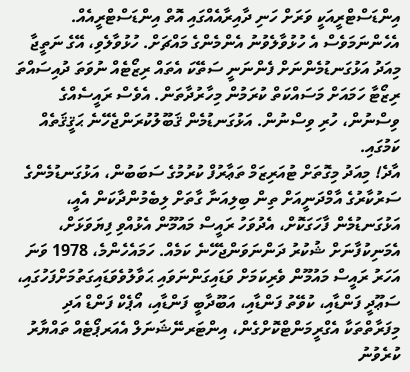އިންޑަސްޓްރީއަކީ ވަރަށް ހަނި ދާއިރާއެއްގައި އޮތް އިންޑަސްޓްރީއެއް. އެހެންނަމަވެސް އެ ހުޅުވާލެވުނު އެންމެންގެ މައްޗަށް. ހުޅުވާލެވި، އޭގެ ނަތީޖާ މިއަދު އަޅުގަނޑުމެންނަށް ފެންނަނީ ސަތޭކަ އެތައް ރިޒޯޓެއް ނުވަތަ ދުއިސައްތަ ރިޒޯޓާ ހަމައަށް މަސައްކަތް ކުރަމުން މިހާރުދާތަން. އެވެސް ރައީސެއްގެ ވިސްނުން، ހުރި ވިސްނުން. އަޅުގަނޑުމެން ޤަބޫލުކުރަންޖެހޭނެ ޙަޤީޤަތެއް ކަމުގައި.
އާދެ! މިއަދު މިގޮތަށް ޓުއަރިޒަމް ތަޢާރުފް ކުރުމުގެ ސަބަބުން، އަޅުގަނޑުމެންގެ ސަރުކާރުގެ އާމްދަނީއަށް ތިން ބިލިއަނާ ގާތަށް ލިބެމުންދާކަން އެއީ، އަޅުގަނޑުމެން ފާހަގަކޮށް، އެދުވަހު ރައީސް މައުމޫން އެޅުއްވި ފިޔަވަޅަށް، އެމަނިކުފާނަށް ޝުކުރު ދަންނަވަންޖެހޭނެ ކަމެއް. ހަމައެހެންމެ، 1978 ވަނަ އަހަރު ރައީސް މައުމޫން ވެރިކަމަށް ވަޑައިގަންނަވައި ޙަވާލުވެވަޑައިގަތުމަށްފަހުގައި، ސަޢޫދީ ފަންޑާއި، ކުވޭތު ފަންޑާއި، އަބޫދާބީ ފަންޑާއި، އޯޕެކް ފަންޑް އަދި މިފަރާތްތަކާ އެގްރީމަންޓްކޮށްގެން، އިންޓަރނޭޝަނަލް އެއަރޕޯޓެއް ތައްޔާރު ކުރެވުނު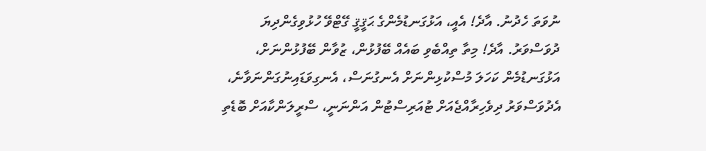ނުވަތަ ހެދުނު. އާދެ! އެއީ، އަޅުގަނޑުމެންގެ ޙަޤީޤީ ގޭޓްވޭ ހުޅުވިގެންދިޔަ ދުވަސްވަރު. އާދެ! މިތާ ތިއްބެވި ބައެއް ބޭފުޅުން، ޒުވާން ބޭފުޅުންނަށް، އަޅުގަނޑުމެން ކަހަލަ މުސްކުޅިންނަށް އެނގުނަސް، އެނގިވަޑައިނުގަންނަވާނެ، އެދުވަސްވަރު ދިވެހިރާއްޖެއަށް ޓުއަރިސްޓުން އަންނަނީ، ސްރީލަންކާއަށް ބޮޑެތި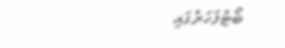ބޯޓުފަހަރުގައި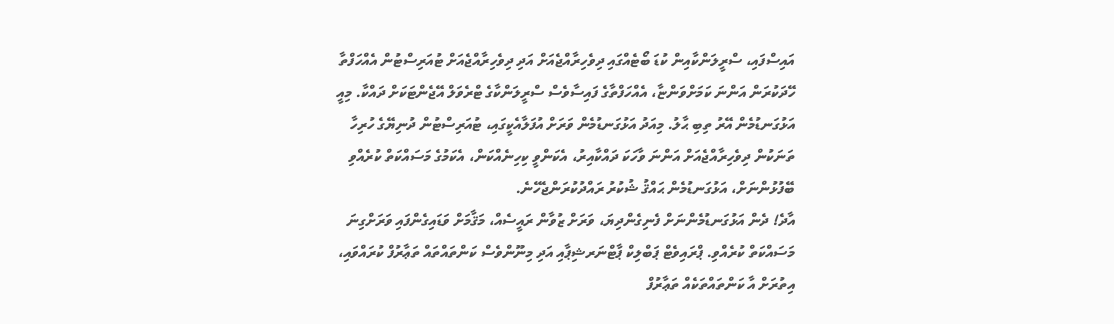އައިސްފައި، ސްރީލަންކާއިން ކުޑަ ބޯޓެއްގައި ދިވެހިރާއްޖެއަށް އަދި ދިވެހިރާއްޖެއަށް ޓުއަރިސްޓުން އެއްހަފްތާ ހޭދަކުރަން އަންނަ ކަމަށްވަންޏާ، އެއްހަފްތާގެ ފައިސާވެސް ސްރީލަންކާގެ ޓްރެވަލް އޭޖެންޓަކަށް ދައްކާ. މިއީ އަޅުގަނޑުމެން އޭރު ތިބި ޙާލު. މިއަދު އަޅުގަނޑުމެން ވަރަށް އުފަލާއެކީގައި، ޓުއަރިސްޓުން ދުނިޔޭގެ ހުރިހާ ތަނަކުން ދިވެހިރާއްޖެއަށް އަންނަ ވާހަކަ ދައްކާއިރު، އެކަންވީ ކިހިނެއްކަން، އެކަމުގެ މަސައްކަތް ކުރެއްވި ބޭފުޅުންނަށް، އަޅުގަނޑުމެން ޙައްޤު ޝުކުރު ރައްދުކުރަންޖެހޭނެ.
އާދެ! ދެން އަޅުގަނޑުމެންނަށް ފެނިގެންދިޔަ، ވަރަށް ޒުވާން ރައީސެއް، މަޤާމަށް ވަޑައިގެންފައި ވަރަށްގިނަ މަސައްކަތް ކުރެއްވި. ޕްރައިވެޓް ޕަބްލިކް ޕާޓްނަރޝިޕާއި އަދި މިނޫންވެސް ކަންތައްތައް ތަޢާރުފް ކުރައްވައި، އިތުރަށް އާ ކަންތައްތަކެއް ތަޢާރުފް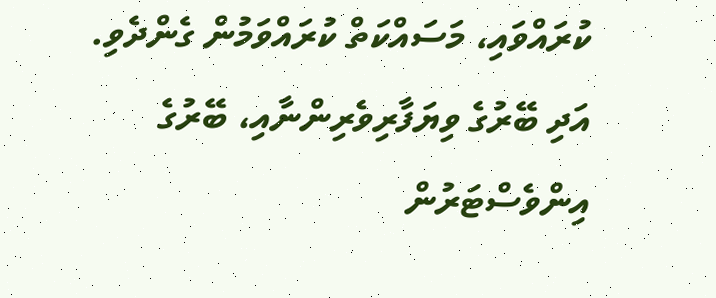ކުރައްވައި، މަސައްކަތް ކުރައްވަމުން ގެންދެވި. އަދި ބޭރުގެ ވިޔަފާރިވެރިންނާއި، ބޭރުގެ އިންވެސްޓަރުން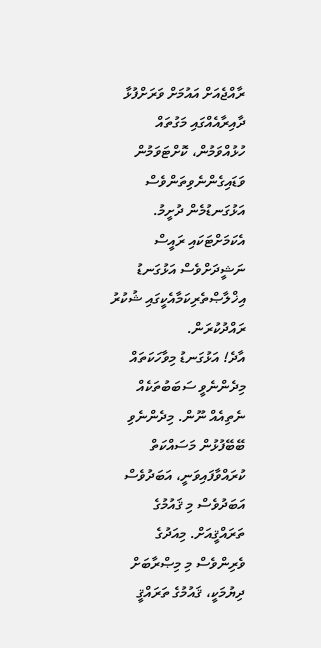ރާއްޖެއަށް އައުމަށް ވަރަށްފުޅާ ދާއިރާއެއްގައި މަގުތައް ހުޅުއްވަމުން، ކޮށްޓަވަމުން ވަޑައިގެންނެވިތަންވެސް އަޅުގަނޑުމެން ދުށީމު. އެކަމަށްޓަކައި ރައީސް ނަޝީދަށްވެސް އަޅުގަނޑު އިޚްލާޞްތެރިކަމާއެކީގައި ޝުކުރު ރައްދުކުރަން.
އާދެ! އަޅުގަނޑު މިވާހަކަތައް މިދެންނެވީ ސަބަބުތަކެއް ނެތިއެއް ނޫން. މިދެންނެވި ބޭބޭފުޅުން މަސައްކަތް ކުރައްވާފައިވަނީ، އަބަދުވެސް އަބަދުވެސް މި ޤައުމުގެ ތަރައްޤީއަށް. މިއަދުގެ ވެރިންވެސް މި މިޞްރާބަށް ދިޔުމަކީ، ޤައުމުގެ ތަރައްޤީ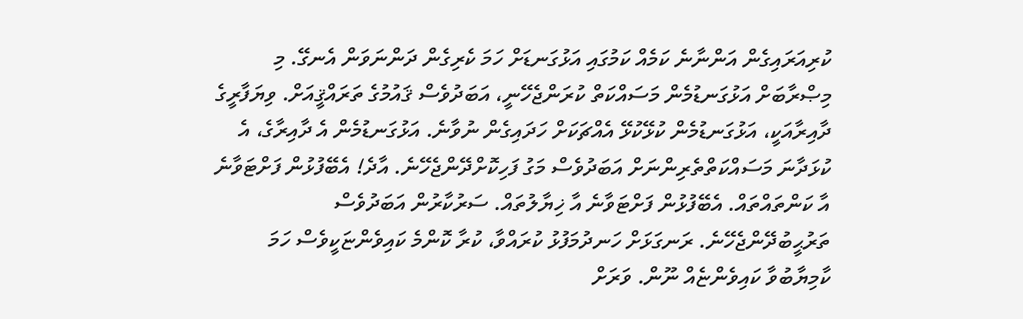ކުރިއަރައިގެން އަންނާނެ ކަމެއް ކަމުގައި އަޅުގަނޑަށް ހަމަ ކެރިގެން ދަންނަވަން އެނގޭ. މި މިޞްރާބަށް އަޅުގަނޑުމެން މަސައްކަތް ކުރަންޖެހޭނީ، އަބަދުވެސް ޤައުމުގެ ތަރައްޤީއަށް. ވިޔަފާރީގެ ދާއިރާއަކީ، އަޅުގަނޑުމެން ކުޅޭކުޅޭ އެއްޗަކަށް ހަދައިގެން ނުވާނެ. އަޅުގަނޑުމެން އެ ދާއިރާގެ، އެ ކުޅަދާނަ މަސައްކަތްތެރިންނަށް އަބަދުވެސް މަގު ފަހިކޮށްދޭންޖެހޭނެ. އާދެ! އެބޭފުޅުން ފަށްޓަވާނެ އާ ކަންތައްތައް. އެބޭފުޅުން ފަށްޓަވާނެ އާ ޚިޔާލުތައް. ސަރުކާރުން އަބަދުވެސް ތަރުޙީބުދޭންޖެހޭނެ. ރަނގަޅަށް ހަނދުމަފުޅު ކުރައްވާ، ކުރާ ކޮންމެ ކައިވެންޏަކީވެސް ހަމަ ކާމިޔާބުވާ ކައިވެންޏެއް ނޫން. ވަރަށް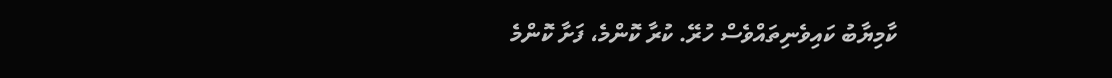ކާމިޔާބު ކައިވެނިތައްވެސް ހުރޭ. ކުރާ ކޮންމެ، ފަށާ ކޮންމެ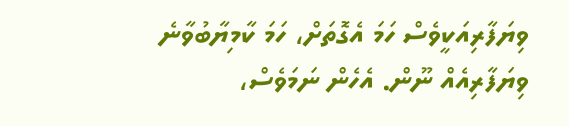ވިޔަފާރިއަކީވެސް ހަމަ އެގޮތަށް، ހަމަ ކާމިޔާބުވާނެ ވިޔަފާރިއެއް ނޫން. އެހެން ނަމަވެސް،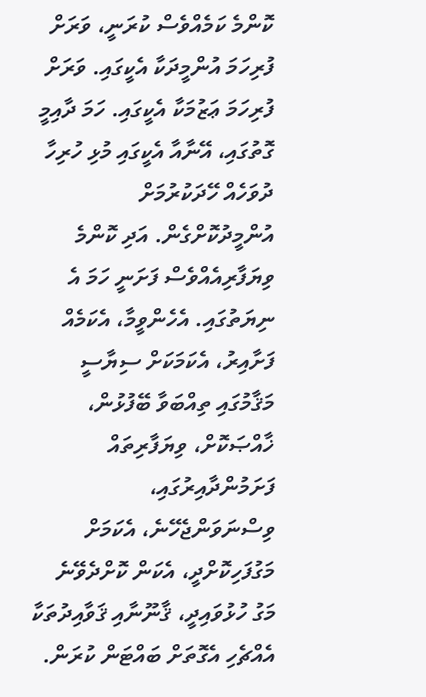ކޮންމެ ކަމެއްވެސް ކުރަނީ، ވަރަށް ފުރިހަމަ އުންމީދަކާ އެކީގައި. ވަރަށް ފުރިހަމަ ޢަޒުމަކާ އެކީގައި. ހަމަ ދާއިމީ ގޮތުގައި، އޭނާއާ އެކީގައި މުޅި ހުރިހާ ދުވަހެއް ހޭދަކުރުމަށް އުންމީދުކޮށްގެން. އަދި ކޮންމެ ވިޔަފާރިއެއްވެސް ފަށަނީ ހަމަ އެ ނިޔަތުގައި. އެހެންވީމާ، އެކަމެއް ފަށާއިރު، އެކަމަކަށް ސިޔާސީ މަޤާމުގައި ތިއްބަވާ ބޭފުޅުން، ޚާއްޞަކޮށް، ވިޔަފާރިތައް ފަށަމުންދާއިރުގައި، ވިސްނަވަންޖެހޭނެ، އެކަމަށް މަގުފަހިކޮށްދީ، އެކަން ކޮށްދެވޭނެ މަގު ހުޅުވައިދީ، ޤާނޫނާއި ޤަވާއިދުތަކާ އެއްޗެހި އެގޮތަށް ބައްޓަން ކުރަން.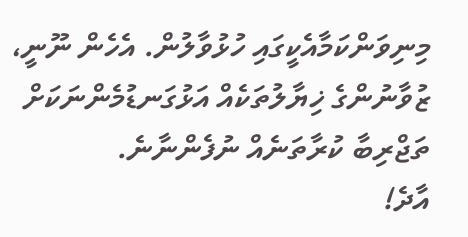މިނިވަންކަމާއެކީގައި ހުޅުވާލުން. އެހެން ނޫނީ، ޒުވާނުންގެ ޚިޔާލުތަކެއް އަޅުގަނޑުމެންނަކަށް ތަޖްރިބާ ކުރާތަނެއް ނުފެންނާނެ.
އާދެ!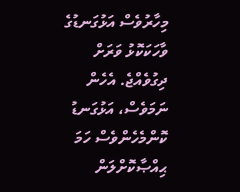މިހާރުވެސް އަޅުގަނޑުގެ ވާހަކަކޮޅު ވަރަށް ދިގުވެއްޖެ. އެހެން ނަމަވެސް، އަޅުގަނޑު ކޮންމެހެންވެސް ހަމަ ޙިއްޞާކޮށްލަން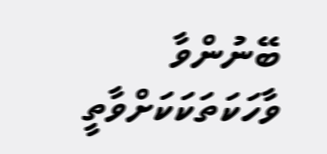ބޭނުންވާ ވާހަކަތަކަކަށްވާތީ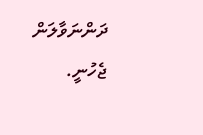ދަންނަވާލަން ޖެހުނީ.